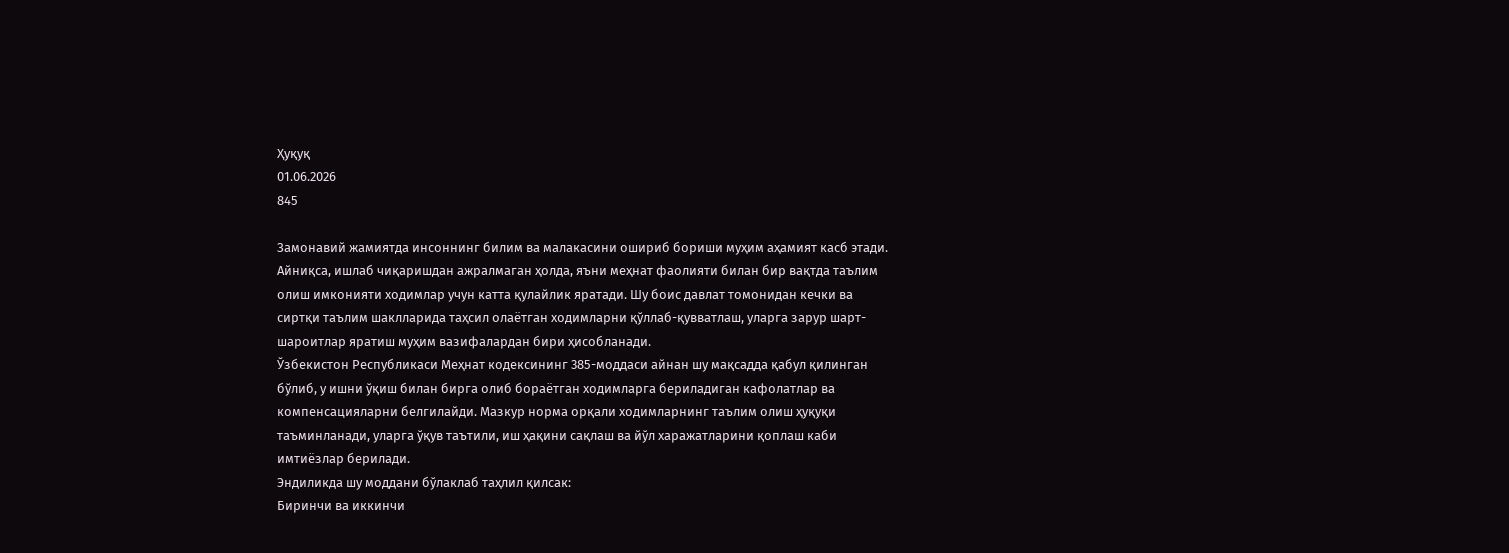Ҳуқуқ
01.06.2026
845

Замонавий жамиятда инсоннинг билим ва малакасини ошириб бориши муҳим аҳамият касб этади. Айниқса, ишлаб чиқаришдан ажралмаган ҳолда, яъни меҳнат фаолияти билан бир вақтда таълим олиш имконияти ходимлар учун катта қулайлик яратади. Шу боис давлат томонидан кечки ва сиртқи таълим шаклларида таҳсил олаётган ходимларни қўллаб-қувватлаш, уларга зарур шарт-шароитлар яратиш муҳим вазифалардан бири ҳисобланади.
Ўзбекистон Республикаси Меҳнат кодексининг 385-моддаси айнан шу мақсадда қабул қилинган бўлиб, у ишни ўқиш билан бирга олиб бораётган ходимларга бериладиган кафолатлар ва компенсацияларни белгилайди. Мазкур норма орқали ходимларнинг таълим олиш ҳуқуқи таъминланади, уларга ўқув таътили, иш ҳақини сақлаш ва йўл харажатларини қоплаш каби имтиёзлар берилади.
Эндиликда шу моддани бўлаклаб таҳлил қилсак:
Биринчи ва иккинчи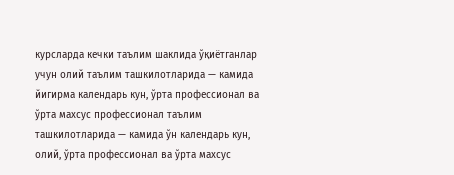курсларда кечки таълим шаклида ўқиётганлар учун олий таълим ташкилотларида — камида йигирма календарь кун, ўрта профессионал ва ўрта махсус профессионал таълим ташкилотларида — камида ўн календарь кун, олий, ўрта профессионал ва ўрта махсус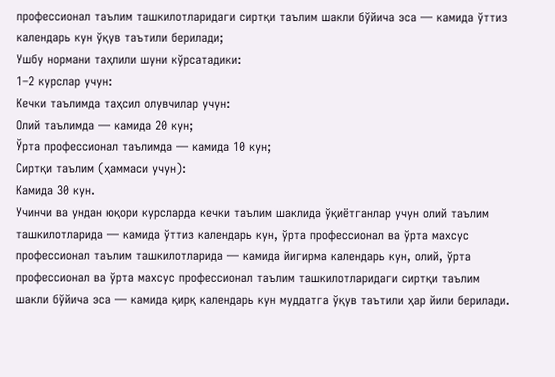профессионал таълим ташкилотларидаги сиртқи таълим шакли бўйича эса — камида ўттиз календарь кун ўқув таътили берилади;
Ушбу нормани таҳлили шуни кўрсатадики:
1–2 курслар учун:
Кечки таълимда таҳсил олувчилар учун:
Олий таълимда — камида 20 кун;
Ўрта профессионал таълимда — камида 10 кун;
Сиртқи таълим (ҳаммаси учун):
Камида 30 кун.
Учинчи ва ундан юқори курсларда кечки таълим шаклида ўқиётганлар учун олий таълим ташкилотларида — камида ўттиз календарь кун, ўрта профессионал ва ўрта махсус профессионал таълим ташкилотларида — камида йигирма календарь кун, олий, ўрта профессионал ва ўрта махсус профессионал таълим ташкилотларидаги сиртқи таълим шакли бўйича эса — камида қирқ календарь кун муддатга ўқув таътили ҳар йили берилади.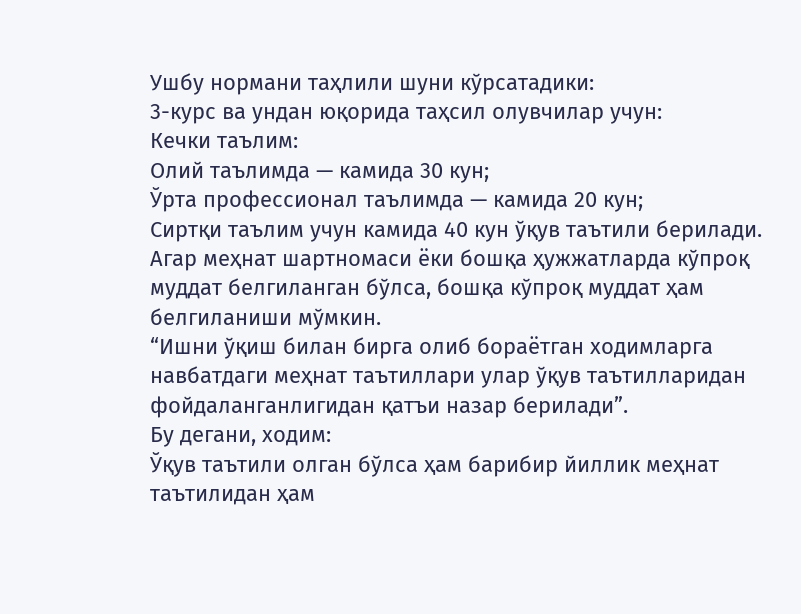Ушбу нормани таҳлили шуни кўрсатадики:
3-курс ва ундан юқорида таҳсил олувчилар учун:
Кечки таълим:
Олий таълимда — камида 30 кун;
Ўрта профессионал таълимда — камида 20 кун;
Сиртқи таълим учун камида 40 кун ўқув таътили берилади.
Агар меҳнат шартномаси ёки бошқа ҳужжатларда кўпроқ муддат белгиланган бўлса, бошқа кўпроқ муддат ҳам белгиланиши мўмкин.
“Ишни ўқиш билан бирга олиб бораётган ходимларга навбатдаги меҳнат таътиллари улар ўқув таътилларидан фойдаланганлигидан қатъи назар берилади”.
Бу дегани, ходим:
Ўқув таътили олган бўлса ҳам барибир йиллик меҳнат таътилидан ҳам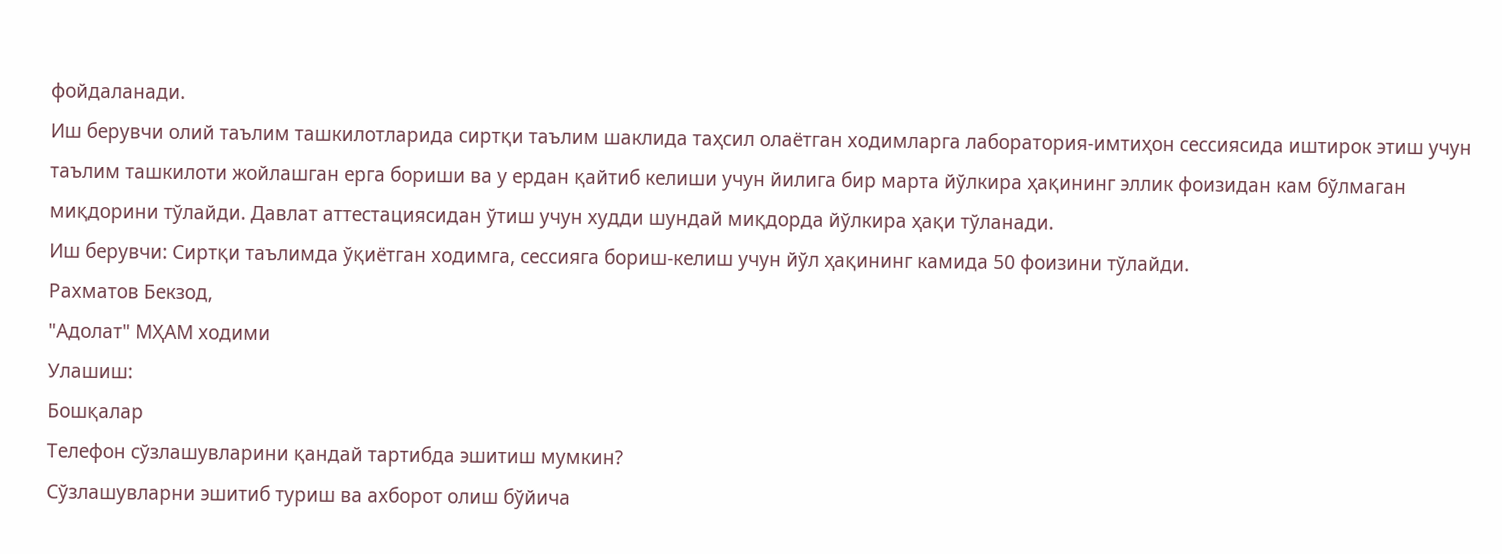фойдаланади.
Иш берувчи олий таълим ташкилотларида сиртқи таълим шаклида таҳсил олаётган ходимларга лаборатория-имтиҳон сессиясида иштирок этиш учун таълим ташкилоти жойлашган ерга бориши ва у ердан қайтиб келиши учун йилига бир марта йўлкира ҳақининг эллик фоизидан кам бўлмаган миқдорини тўлайди. Давлат аттестациясидан ўтиш учун худди шундай миқдорда йўлкира ҳақи тўланади.
Иш берувчи: Сиртқи таълимда ўқиётган ходимга, сессияга бориш-келиш учун йўл ҳақининг камида 50 фоизини тўлайди.
Рахматов Бекзод,
"Адолат" МҲАМ ходими
Улашиш:
Бошқалар
Телефон сўзлашувларини қандай тартибда эшитиш мумкин?
Сўзлашувларни эшитиб туриш ва ахборот олиш бўйича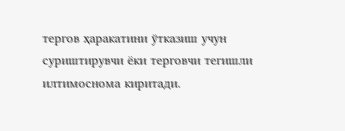тергов ҳаракатини ўтказиш учун суриштирувчи ёки терговчи тегишли илтимоснома киритади.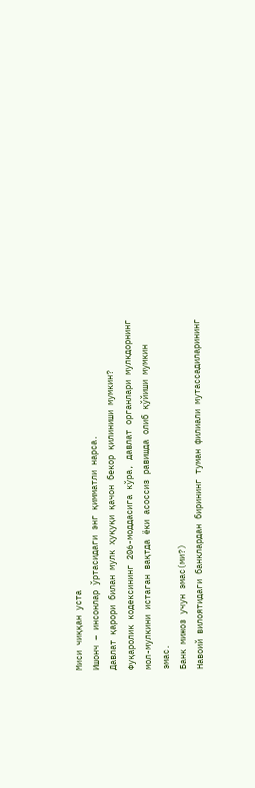Миси чиққан уста
Ишонч – инсонлар ўртасидаги энг қимматли нарса.
Давлат қарори билан мулк ҳуқуқи қачон бекор қилиниши мумкин?
Фуқаролик кодексининг 206-моддасига кўра, давлат органлари мулкдорнинг мол-мулкини истаган вақтда ёки асоссиз равишда олиб қўйиши мумкин эмас.
Банк мижоз учун эмас(ми?)
Навоий вилоятидаги банклардан бирининг туман филиали мутассадиларининг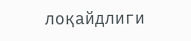лоқайдлиги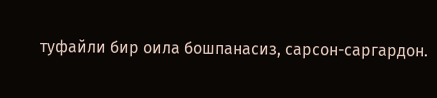туфайли бир оила бошпанасиз, сарсон-саргардон.